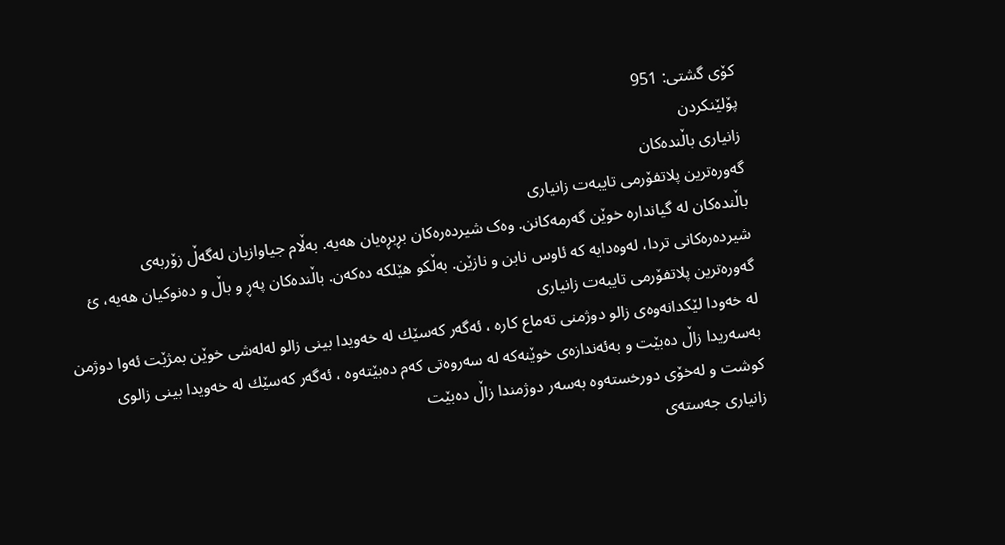كۆی گشتی: 951
پۆلێنكردن
زانیاری باڵندەکان
گەورەترین پلاتفۆرمی تایبەت زانیاری
باڵندەکان لە گیاندارە خوێن گەرمەکانن. وەک شیردەرەکان بڕبڕەیان هەیە. بەڵام جیاوازیان لەگەڵ زۆربەی شیردەرەکانی تردا، لەوەدایە کە ئاوس نابن و نازێن. بەڵکو هێلکە دەکەن. باڵندەکان پەڕ و باڵ و دەنوکیان هەیە، ئ
گەورەترین پلاتفۆرمی تایبەت زانیاری
له‌ خه‌ودا لێكدانه‌وه‌ی زالو دوژمنی ته‌ماع كاره‌ ، ئه‌گه‌ر كه‌سێك له‌ خه‌ویدا بینی زالو له‌له‌شی خوێن بمژێت ئه‌وا دوژمن به‌سه‌ریدا زاڵ ده‌بێت و به‌ئه‌ندازه‌ی خوێنه‌كه‌ له‌ سه‌روه‌تی كه‌م ده‌بێته‌وه‌ ، ئه‌گه‌ر كه‌سێك له‌ خه‌ویدا بینی زالوی كوشت و له‌خۆی دورخسته‌وه‌ به‌سه‌ر دوژمندا زاڵ ده‌بێت
زانیاری جەستەی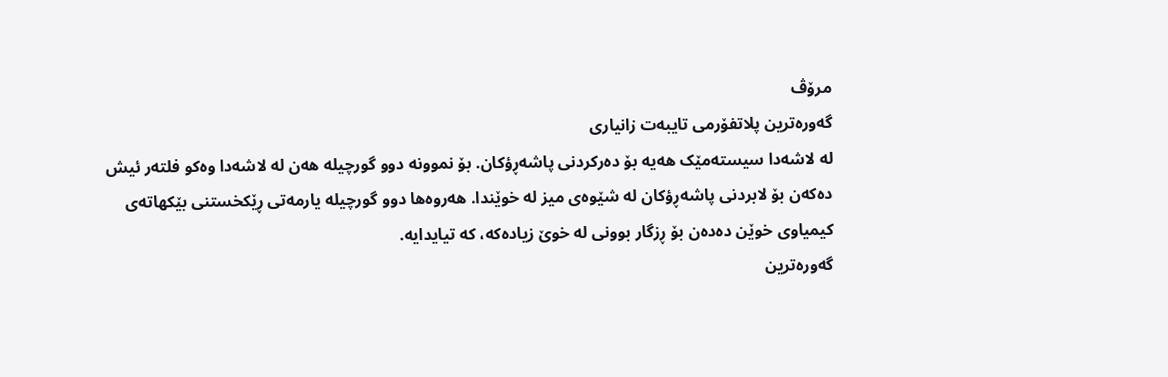مرۆڤ
گەورەترین پلاتفۆرمی تایبەت زانیاری
لە لاشەدا سیستەمێک هەیە بۆ دەرکردنی پاشەڕؤکان. بۆ نموونە دوو گورچیلە هەن لە لاشەدا وەکو فلتەر ئیش دەکەن بۆ لابردنی پاشەڕؤکان لە شێوەی میز لە خوێندا. هەروەها دوو گورچیلە یارمەتی ڕێکخستنی بێکهاتەی کیمیاوی خوێن دەدەن بۆ ڕزگار بوونی لە خوێ زیادەکە، کە تیایدایە.
گەورەترین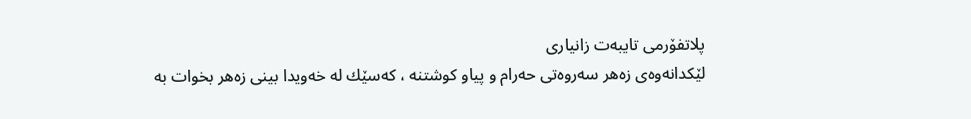پلاتفۆرمی تایبەت زانیاری
لێكدانه‌وه‌ی زه‌هر سه‌روه‌تی حه‌رام و پیاو كوشتنه‌ ، كه‌سێك له‌ خه‌ویدا بینی زه‌هر بخوات به‌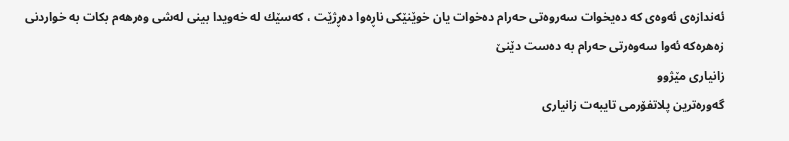ئه‌ندازه‌ی ئه‌وه‌ی كه‌ ده‌یخوات سه‌روه‌تی حه‌رام ده‌خوات یان خوێنێكی ناڕه‌وا ده‌ڕژێت ، كه‌سێك له‌ خه‌ویدا بینی له‌شی وه‌رهه‌م بكات به‌ خواردنی زه‌هره‌كه‌ ئه‌وا سه‌وه‌رتی حه‌رام به‌ ده‌ست دێنێ
زانیاری مێژوو
گەورەترین پلاتفۆرمی تایبەت زانیاری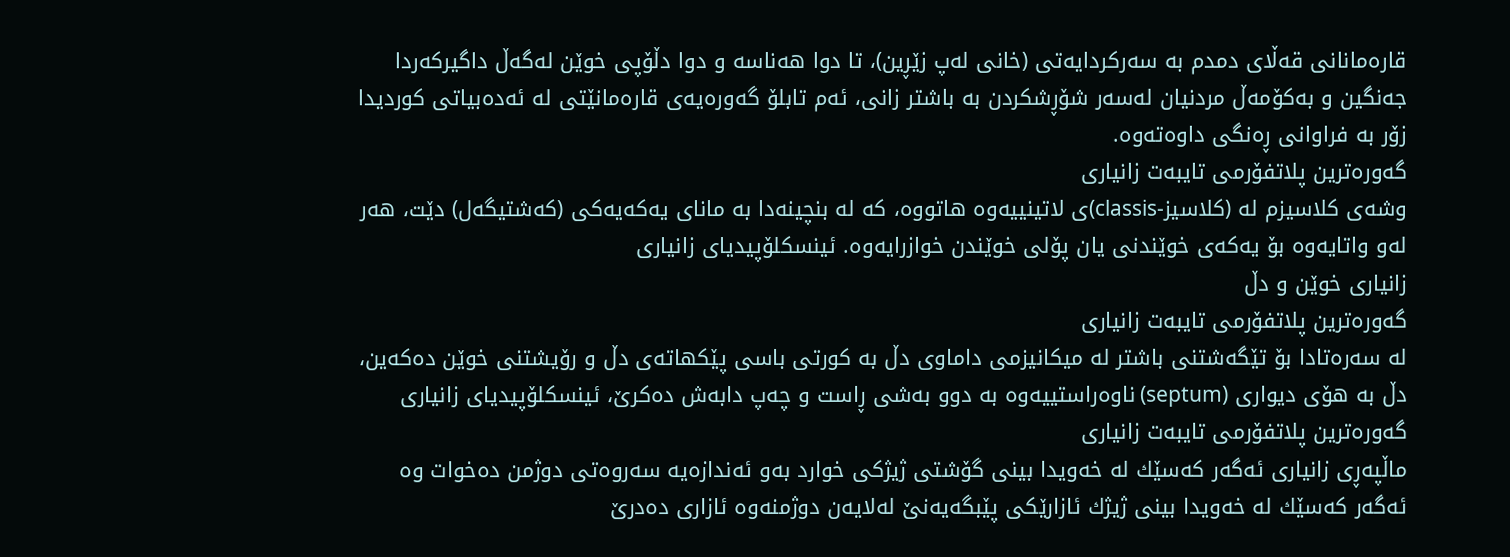قارە‌مانانی قە‌ڵای دمدم بە‌ سە‌ركردایە‌تی (خانی لە‌پ زێڕین)، تا دوا ھە‌ناسە‌ و دوا دڵۆپی خوێن لە‌گە‌ڵ داگیركە‌ردا جە‌نگین و بە‌كۆمە‌ڵ مردنیان لە‌سە‌ر شۆڕشكردن بە‌ باشتر زانی، ئە‌م تابلۆ گە‌ورە‌یە‌ی قارە‌مانێتی لە‌ ئە‌دە‌بیاتی كوردیدا زۆر بە‌ فراوانی ڕە‌نگی داوە‌تە‌وە‌.
گەورەترین پلاتفۆرمی تایبەت زانیاری
وشە‌ی كلاسیزم لە‌ (كلاسیز-classis)ی لاتینییە‌وە‌ ھاتووە‌، كە‌ لە‌ بنچینە‌دا بە‌ مانای یە‌كە‌یە‌كی (كە‌شتیگە‌ل) دێت، ھە‌ر لە‌و واتایە‌وە‌ بۆ یە‌كە‌ی خوێندنی یان پۆلی خوێندن خوازرایە‌وە‌. ئینسکلۆپیدیای زانیاری
زانیاری خوێن و دڵ
گەورەترین پلاتفۆرمی تایبەت زانیاری
لە سەرەتادا بۆ تێگەشتنی باشتر لە میکانیزمی داماوی دڵ بە کورتی باسی پێكهاتەی دڵ و رۆیشتنی خوێن دەکەین، دڵ بە هۆی دیواری (septum) ناوەراستییەوە بە دوو بەشی ڕاست و چەپ دابەش دەکرێ، ئینسكلۆپیدیای زانیاری
گەورەترین پلاتفۆرمی تایبەت زانیاری
ماڵپه‌ڕی زانیاری ئه‌گه‌ر كه‌سێك له‌ خه‌ویدا بینی گۆشتی ژیژكی خوارد به‌و ئه‌ندازه‌یه‌ سه‌روه‌تی دوژمن ده‌خوات وه‌ ئه‌گه‌ر كه‌سێك له‌ خه‌ویدا بینی ژیژك ئازارێكی پێبگه‌یه‌نێ له‌لایه‌ن دوژمنه‌وه‌ ئازاری ده‌درێ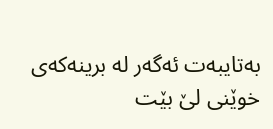به‌تایبه‌ت ئه‌گه‌ر له‌ برینه‌كه‌ی خوێنی لێ بێت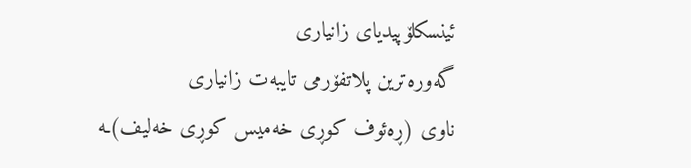ئینسكلۆپیدیای زانیاری
گەورەترین پلاتفۆرمی تایبەت زانیاری
ناوی (ڕەئوف كوڕی خەمیس كوڕی خەلیف)ـە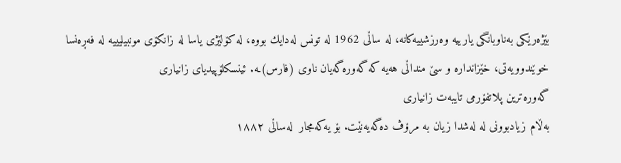بێژەرێكی بەناوبانگی یارییە وەرزشییەكانە، لە ساڵی 1962 لە تونس لەدایك بووە، لە كۆلێژی یاسا لە زانكۆی مونبیلیییە لە فەڕەنسا خوێندوویەتی، خێزاندارە و سێ منداڵی هەیە كە گەورەگەیان ناوی (فارس)ـە. ئینسكلۆپیدیای زانیاری
گەورەترین پلاتفۆرمی تایبەت زانیاری
بەڵام زیادبوونی لە لەشدا زیان بە مرۆڤ دەگەیەنێت. بۆ یەکەمجار  لەساڵی ١٨٨٢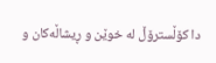دا کۆڵسترۆڵ لە خوێن و ڕیشاڵەکان و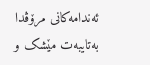ئەندامەکانی مرۆڤدا بەتایبەت مێشک و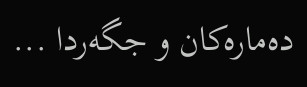دەمارەکان و جگەردا ...